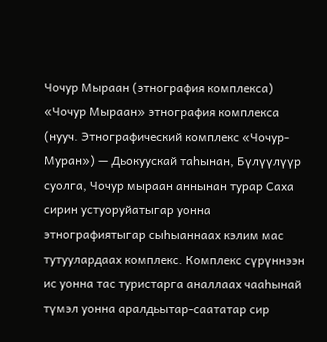Чочур Мыраан (этнография комплекса)
«Чочур Мыраан» этнография комплекса (нууч. Этнографический комплекс «Чочур-Муран») — Дьокуускай таһынан, Бүлүүлүүр суолга, Чочур мыраан аннынан турар Саха сирин устуоруйатыгар уонна этнографиятыгар сыһыаннаах кэлим мас тутуулардаах комплекс. Комплекс сүрүннээн ис уонна тас туристарга аналлаах чааһынай түмэл уонна аралдьытар-саататар сир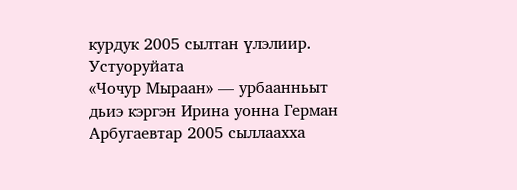курдук 2005 сылтан үлэлиир.
Устуоруйата
«Чочур Мыраан» — урбаанньыт дьиэ кэргэн Ирина уонна Герман Арбугаевтар 2005 сыллаахха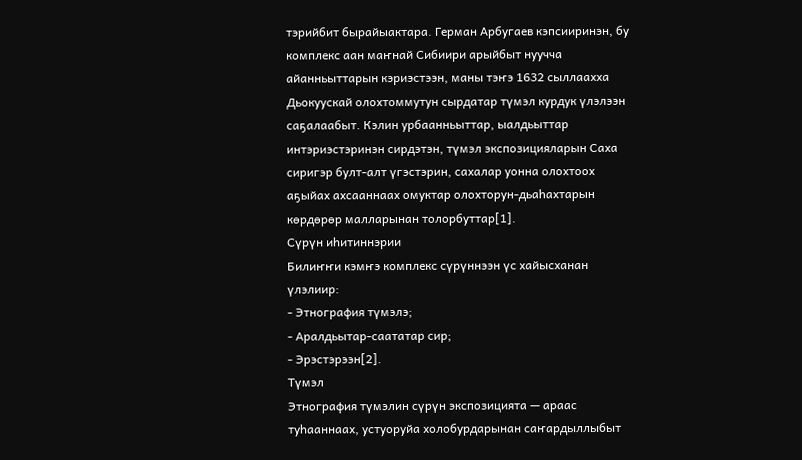тэрийбит бырайыактара. Герман Арбугаев кэпсииринэн, бу комплекс аан маҥнай Сибиири арыйбыт нуучча айанньыттарын кэриэстээн, маны тэҥэ 1632 сыллаахха Дьокуускай олохтоммутун сырдатар түмэл курдук үлэлээн саҕалаабыт. Кэлин урбаанньыттар, ыалдьыттар интэриэстэринэн сирдэтэн, түмэл экспозицияларын Саха сиригэр булт-алт үгэстэрин, сахалар уонна олохтоох аҕыйах ахсааннаах омуктар олохторун-дьаһахтарын көрдөрөр малларынан толорбуттар[1].
Сүрүн иһитиннэрии
Билиҥҥи кэмҥэ комплекс сүрүннээн үс хайысханан үлэлиир:
- Этнография түмэлэ;
- Аралдьытар-саататар сир;
- Эрэстэрээн[2].
Түмэл
Этнография түмэлин сүрүн экспозицията — араас туһааннаах, устуоруйа холобурдарынан саҥардыллыбыт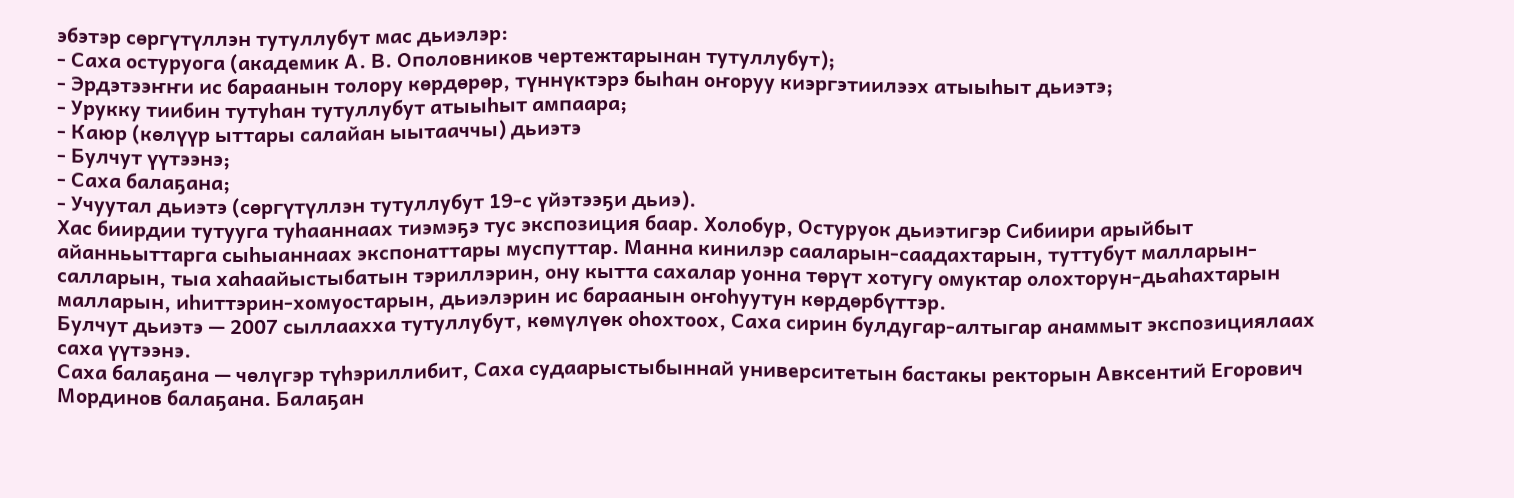эбэтэр сөргүтүллэн тутуллубут мас дьиэлэр:
- Саха остуруога (академик А. В. Ополовников чертежтарынан тутуллубут);
- Эрдэтээҥҥи ис бараанын толору көрдөрөр, түннүктэрэ быһан оҥоруу киэргэтиилээх атыыһыт дьиэтэ;
- Урукку тиибин тутуһан тутуллубут атыыһыт ампаара;
- Каюр (көлүүр ыттары салайан ыытааччы) дьиэтэ
- Булчут үүтээнэ;
- Саха балаҕана;
- Учуутал дьиэтэ (сөргүтүллэн тутуллубут 19-с үйэтээҕи дьиэ).
Хас биирдии тутууга туһааннаах тиэмэҕэ тус экспозиция баар. Холобур, Остуруок дьиэтигэр Сибиири арыйбыт айанньыттарга сыһыаннаах экспонаттары муспуттар. Манна кинилэр сааларын-саадахтарын, туттубут малларын-салларын, тыа хаһаайыстыбатын тэриллэрин, ону кытта сахалар уонна төрүт хотугу омуктар олохторун-дьаһахтарын малларын, иһиттэрин-хомуостарын, дьиэлэрин ис бараанын оҥоһуутун көрдөрбүттэр.
Булчут дьиэтэ — 2007 сыллаахха тутуллубут, көмүлүөк оһохтоох, Саха сирин булдугар-алтыгар анаммыт экспозициялаах саха үүтээнэ.
Саха балаҕана — чөлүгэр түһэриллибит, Саха судаарыстыбыннай университетын бастакы ректорын Авксентий Егорович Мординов балаҕана. Балаҕан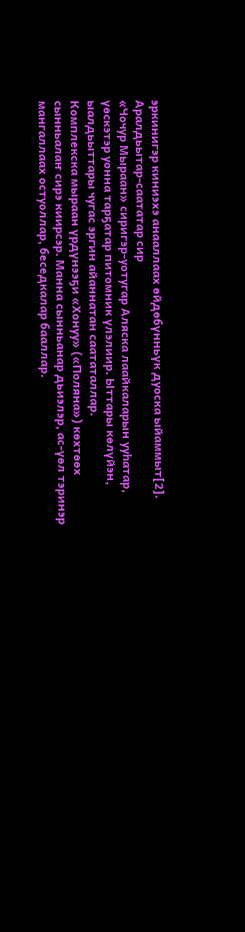эркинигэр киниэхэ анааллаах өйдөбүнньүк дуоска ыйаммыт[2].
Аралдьытар-саататар сир
«Чочур Мыраан» сиригэр-уотугар Аляска лаайкаларын ууһатар, үөскэтэр уонна тарҕатар питомник үлэлиир. Ыттары көлүйэн, ыалдьыттары чугас эргин айаннатан саататаллар.
Комплекска мыраан үрдүнээҕи «Хонуу» («Поляна») көхтөөх сынньалаҥ сирэ киирсэр. Манна сынньанар дьиэлэр, ас-үөл тэринэр мангаллаах остуоллар, беседкалар бааллар.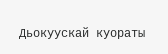Дьокуускай куораты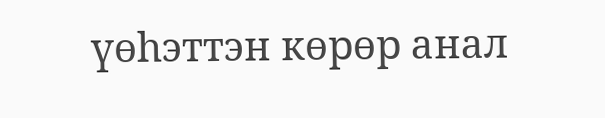үөһэттэн көрөр анал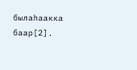былаһаакка баар[2].